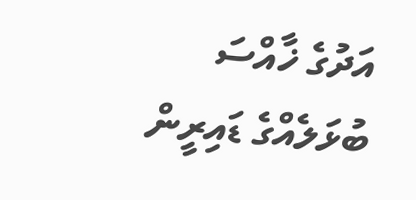އަދުގެ ޚާއްސަ
ބުޅަލެއްގެ ޑައިރީން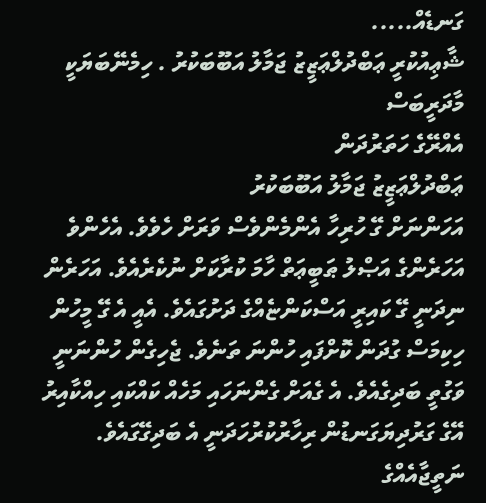ގަނޑެއް.....
ޝާޢިއުކުރީ ޢަބްދުލްޢަޒީޒު ޖަމާލު އަބޫބަކުރު . ހިމެނޭބަޔަކީ މާދަރީބަސް
އެއްރޭގެ ހަތަރުދަން
ޢަބްދުލްޢަޒީޒު ޖަމާލު އަބޫބަކުރު
އަހަންނަށް ގޭ ހުރިހާ އެންމެންވެސް ވަރަށް ހެވެވެ. އެހެންވެ އަހަރެންގެ އަޞްލު ޠަބީޢަތް ހާމަ ކުރާކަށް ނުކެރެއެވެ. އަހަރެން ނިދަނީ ގޭ ކައިރީ އަސްކަންޏެއްގެ ދަށުގައެވެ. އެއީ އެ ގޭ މީހުން ހިކިމަސް ގުދަން ކޮށްފައި ހުންނަ ތަނެވެ. ޖެހިގެން ހުންނަނީ ވަގުތީ ބަދިގެއެވެ. އެ ގެއަށް ގެންނަހައި މަހެއް ކައްކައި ހިއްކާއިރު އޭގެ ގަރުދިޔަގަނޑުން ރިހާރުކުރުހަދަނީ އެ ބަދިގޭގައެވެ. ނަތީޖާއެއްގެ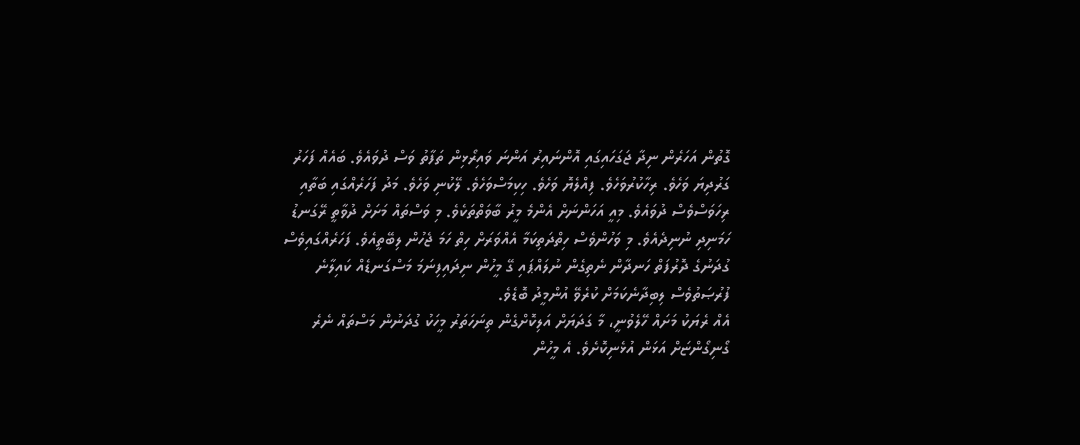ގޮތުން އަހަރެން ނިދާ ޖަގަހައިގައި އޮންނައިރު އަންނަ ވައިރޯޅިން ތަފާތު ވަސް ދުވައެވެ. ބައެއް ފަހަރު ގަރުދިޔަ ވަހެވެ. ރިހާކުރުވަހެވެ. ފިއްލެޔޮ ވަހެވެ. ހިކިމަސްވަހެވެ. ލޭކުނި ވަހެވެ. މަދު ފަހަރެއްގައި ބަތާއި ރިހަވަސްވެސް ދުވައެވެ. މިއީ އަހަންނަށް އެންމެ މީރު ބާވަތްތަކެވެ. މި ވަސްތައް މަށަށް ދުވާތީ ރޭގަނޑު ހަމަނިދި ނުނިދެއެވެ. މި ވަހުންވެސް ހިތްދަތިކަމާ އެއްވަރަށް ހިތް ހަމަ ޖެހުން ލިބޭތީއެވެ. ފަހަރެއްގައިވެސް ގުދަނުގެ ދޮރުފަތް ހަނދާން ނެތިގެން ނުލައްޕައި ގޭ މީހުން ނިދައިފިނަމަ މަސްގަނޑެއް ކައިލާނެ ފުރުޞަތުވެސް ލިބިދާނެކަމަށް ކުރެވޭ އުންމީދު ބޮޑެވެ.
އެއް ރެޔަކު މަށައް ހޭލެވުނީ، މާ ގަދަޔަށް އަލިކޮށްގެން ތިނަހަތަރު މީހަކު ގުދަނުން މަސްތައް ނެރެ ގޯނިގޯންޏަށް އަޅަން އުޅެނިކޮށެވެ. އެ މީހުން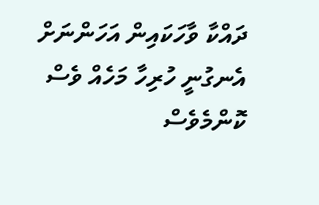ދައްކާ ވާހަކައިން އަހަންނަށް އެނގުނީ ހުރިހާ މަހެއް ވެސް ކޮންމެވެސް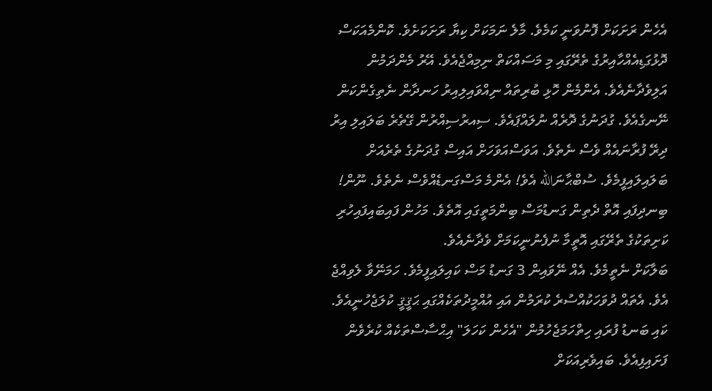އެހެން ރަށަކަށް ފޮނުވަނީ ކަމެވެ. މާލެ ނަމަކަށް ކިޔާ ރަށަކަށެވެ. ކޮންމެއަކަސް ދޮޅުގަޑިއެއްހާއިރުގެ ތެރޭގައި މި މަސައްކަތް ނިމިއްޖެއެވެ. އޭރު މެންދަމުން އަލިވެދާނެއެވެ. އެންމެން ހޮޅި ބުރިތައް ނިއްވައިލިއިރު ހަނދާން ނެތިގެންކަން ނޭނގެއެވެ. ގުދަނުގެ ދޮރެއް ނުލައްޕައެވެ. ސިއރުސިއްރުން ގޭތެރެ ބަލައިލި އިރު ދިރޭ ފުރާނައެއް ވެސް ނެތެވެ. އަވަސްއަވަހަށް އައިސް ގުދަނުގެ ތެރެއަށް ބަލައިލައިފީމެވެ. ސުބްޙާނަالله އެވެ! އެންމެ މަސްގަނޑެއްވެސް ނެތެވެ. ނޫން! ބިނދިފައި އޮތް ދެތިން ގަނޑުމަސް ބިންމަތީގައި އޮތެވެ. މަހުން ފައިބައިފައިހުރި ކަށިތަކުގެ ތެރޭގައި އޮތީމާ ނުފެނުނީކަމަށް ވެދާނެއެވެ.
ބަލާކަށް ނެތީމެވެ. އެއް ނޭވައިން 3 ގަނޑު މަސް ކައިލައިފީމެވެ. ހަމަނޭވާ ލެވިއްޖެ އެވެ. އެތައް ދުވަހަކުއްސުރެ ކުރަމުން އައި އުއްމީދުތަކެއްގައި ޙަޤީޤީ ކުލަޖެހުނީއެވެ. ކައި ބަނޑު ފުރައި ހިތްހަމަޖެހުމުން "އެހެން ކަހަލަ" އިޙްސާސްތަކެއް ކުރެވެން ފަށައިފިއެވެ. ބައިވެރިއަކަށް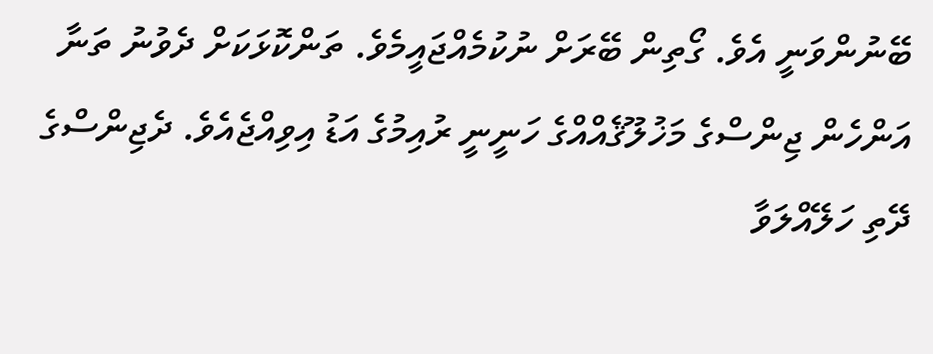ބޭނުންވަނީ އެވެ. ގޯތިން ބޭރަށް ނުކުމެއްޖައީމެވެ. ތަންކޮޅަކަށް ދެވުނު ތަނާ އަންހެން ޖިންސްގެ މަޚުލޫޤެއްއްގެ ހަނީނީ ރުއިމުގެ އަޑު އިވިއްޖެއެވެ. ދެޖިންސްގެ ދޭތި ހަލޭއްލަވާ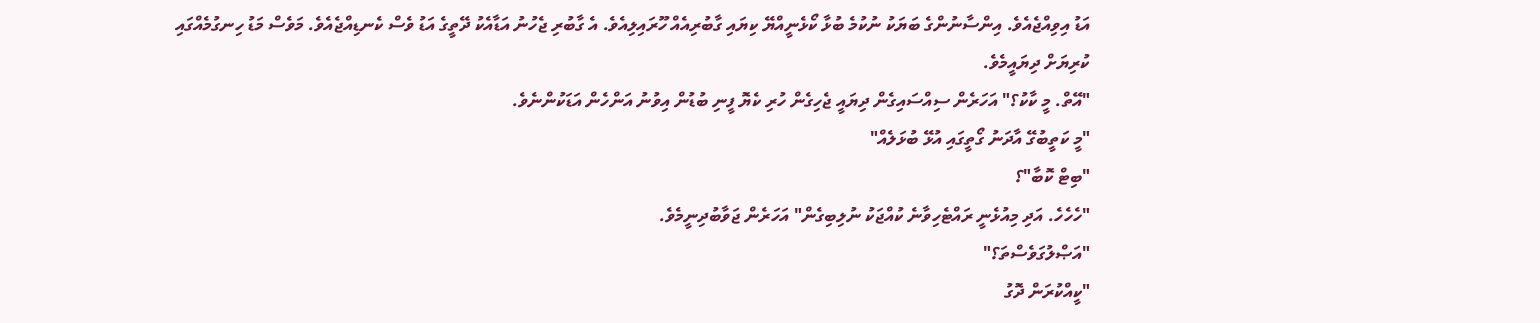އަޑު އިވިއްޖެއެވެ. އިންސާނުންގެ ބަޔަކު ނުކުމެ ބުޅާ ކޯޅެނީއްޔޭ ކިޔައި ގާބުރިއެއް ހޫރައިލިއެވެ. އެ ގާބުރި ޖެހުނު އަޑާއެކު ދޭތީގެ އަޑު ވެސް ކެނޑިއްޖެއެވެ. މަވެސް މަޑު ހިނގުމެއްގައި ކުރިޔަށް ދިޔައީމެވެ.
"އޭތް. މީ ކާކު؟" އަހަރެން ސިއްސައިގެން ދިޔައީ ޖެހިގެން ހުރި ކެޔޮ ފީނި ބުޑުން އިވުނު އަންހެން އަޑަކުންނެވެ.
"މީ ކަތީބުގޭ އާދަނު ގޯތީގައި އުޅޭ ބުޅަލެއް"
"ބިޓް ކޮބާ"؟
"ހެހެހެ. އަދި މިއުޅެނީ ރައްޓެހިވާނެ ކުއްޖަކު ނުލިބިގެން" އަހަރެން ޖަވާބުދިނީމެވެ.
"އަޞްލުގަވެސްތަ؟"
"ކީއްކުރަން ދޮގު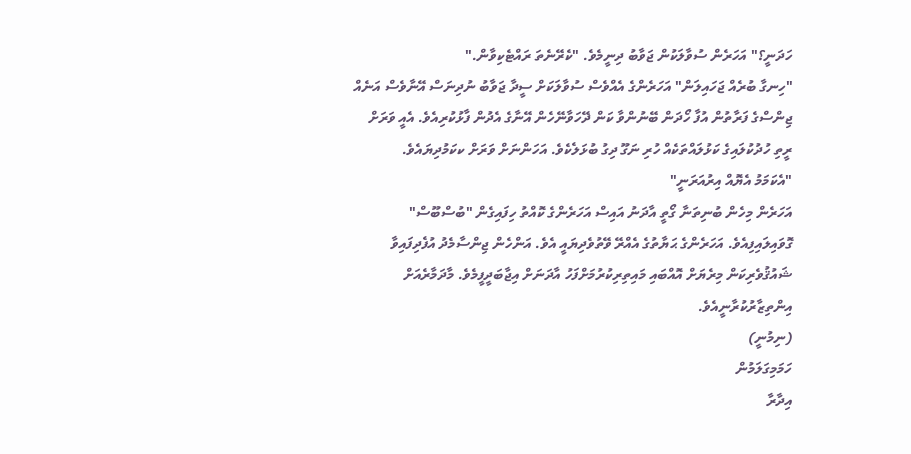ހަދަނީ؟" އަހަރެން ސުވާލަކުން ޖަވާބު ދިނީމެވެ. "ކެރޭނެތަ ރައްޓެކިވާން."
"ހިނގާ ބުރެއް ޖަހައިލަން" އަހަރެންގެ އެއްވެސް ސުވާލަކަށް ސީދާ ޖަވާބު ނުދިނަސް އޭނާވެސް އަނެއް ޖިންސްގެ ފަރާތުން އުފާ ހޯދަން ބޭނުންވާ ކަން ދޭހަވާނޭހެން އޭނާގެ އެދުން ފާޅުކުރިއެވެ. އެއީ ވަރަށް ރީތި ހުދުކުލައިގެ ކަޅުލައްތަކެއް ހުރި ނަގޫ ދިގު ބުޅަލެކެވެ. އަހަންނަށް ވަރަށް ކކަމުދިޔައެވެ.
"އެކަމަމު އެޔޮއް އިރުއަރަނީ"
އަހަރެން މިހެން ބުނިތަނާ ގޯތީ އާދަނު އައިސް އަހަރެންގެ ކޮއްތު ހިފައިގެން "ބުސްބޫސް" ގޮވައިލައިފިއެވެ. އަހަރެންގެ ޙަޔާތުގެ އެއްރޭ ވޭތުވެދިޔައީ އެވެ. އަންހެން ޖިންސާމެދު އުފެދިފައިވާ ޝައުޤުވެރިކަން މިރެޔަށް އޮއްބައި މައިތިރިކުރުމަށްފަހު އާދަނަށް އިޖާބަދީފީމެވެ. މާދަމާރެއަށް އިންތިޒާރުކުރާނީއެވެ.
(ނިމުނީ)
ހަމަމިގަލަމުން
އިދާރާ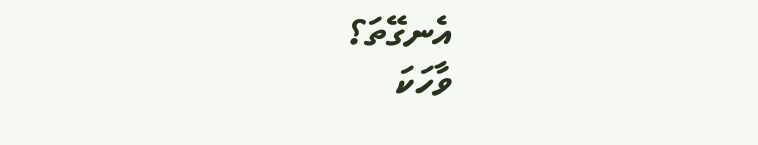އެނގޭތަ؟
ވާހަކަ